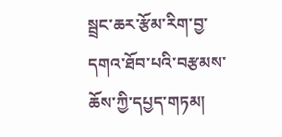སྦྲང་ཆར་རྩོམ་རིག་བྱ་དགའ་ཐོབ་པའི་བརྩམས་ཆོས་ཀྱི་དཔྱད་གཏམ།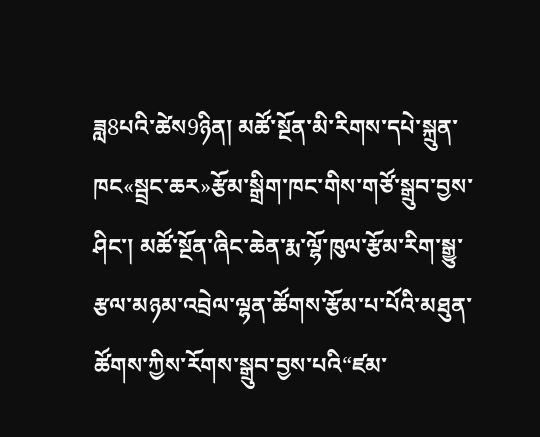ཟླ8པའི་ཚེས9ཉིན། མཚོ་སྔོན་མི་རིགས་དཔེ་སྐྲུན་ཁང«སྦྲང་ཆར»རྩོམ་སྒྲིག་ཁང་གིས་གཙོ་སྒྲུབ་བྱས་ཤིང་། མཚོ་སྔོན་ཞིང་ཆེན་རྨ་ལྷོ་ཁུལ་རྩོམ་རིག་སྒྱུ་རྩལ་མཉམ་འབྲེལ་ལྷན་ཚོགས་རྩོམ་པ་པོའི་མཐུན་ཚོགས་ཀྱིས་རོགས་སྒྲུབ་བྱས་པའི“ཛམ་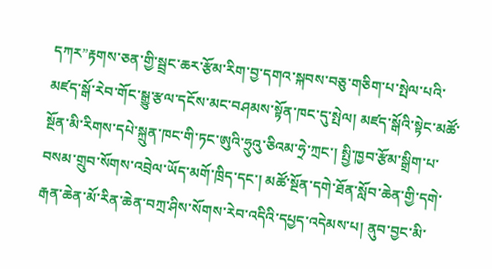དཀར”རྟགས་ཅན་གྱི་སྦྲང་ཆར་རྩོམ་རིག་བྱ་དགའ་སྐབས་བཅུ་གཅིག་པ་སྤེལ་པའི་མཛད་སྒོ་རེབ་གོང་སྒྱུ་རྩལ་དངོས་མང་བཤམས་སྟོན་ཁང་དུ་སྤེལ། མཛད་སྒོའི་སྟེང་མཚོ་སྔོན་མི་རིགས་དཔེ་སྐྲུན་ཁང་གི་ཏང་ཨུའི་ཧྲུའུ་ཅིའམ་ཧྲེ་ཀྲང་། སྤྱི་ཁྱབ་རྩོམ་སྒྲིག་པ་བསམ་གྲུབ་སོགས་འབྲེལ་ཡོད་མགོ་ཁྲིད་དང་། མཚོ་སྔོན་དགེ་ཐོན་སློབ་ཆེན་གྱི་དགེ་རྒན་ཆེན་མོ་རིན་ཆེན་བཀྲ་ཤིས་སོགས་རེབ་འདིའི་དཔྱད་འདེམས་པ། ནུབ་བྱང་མི་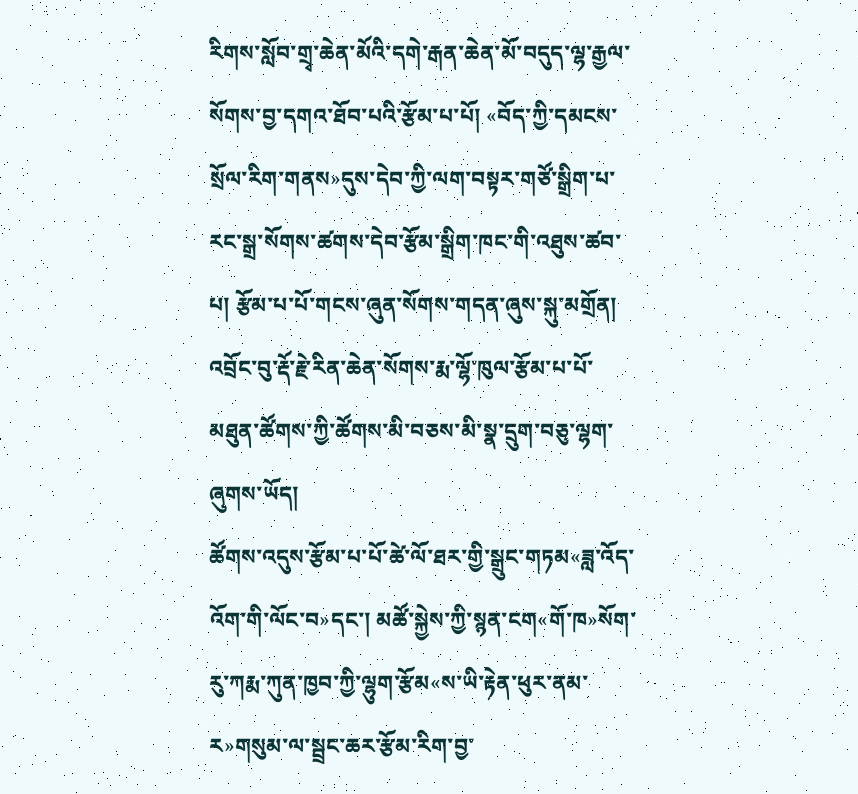རིགས་སློབ་གྲྭ་ཆེན་མོའི་དགེ་རྒན་ཆེན་མོ་བདུད་ལྷ་རྒྱལ་སོགས་བྱ་དགའ་ཐོབ་པའི་རྩོམ་པ་པོ། «བོད་ཀྱི་དམངས་སྲོལ་རིག་གནས»དུས་དེབ་ཀྱི་ལག་བསྟར་གཙོ་སྒྲིག་པ་རང་སྒྲ་སོགས་ཚགས་དེབ་རྩོམ་སྒྲིག་ཁང་གི་འཐུས་ཚབ་པ། རྩོམ་པ་པོ་གངས་ཞུན་སོགས་གདན་ཞུས་སྐུ་མགྲོན། འབྲོང་བུ་རྡོ་རྗེ་རིན་ཆེན་སོགས་རྨ་ལྷོ་ཁུལ་རྩོམ་པ་པོ་མཐུན་ཚོགས་ཀྱི་ཚོགས་མི་བཅས་མི་སྣ་དྲུག་བཅུ་ལྷག་ཞུགས་ཡོད།
ཚོགས་འདུས་རྩོམ་པ་པོ་ཚེ་ལོ་ཐར་གྱི་སྒྲུང་གཏམ«ཟླ་འོད་འོག་གི་ལོང་བ»དང་། མཚོ་སྐྱེས་ཀྱི་སྙན་ངག«གོ་ཁ»སོག་རུ་ཀརྨ་ཀུན་ཁྱབ་ཀྱི་ལྷུག་རྩོམ«ས་ཡི་རྟེན་ཕུར་ནམ་ར»གསུམ་ལ་སྦྲང་ཆར་རྩོམ་རིག་བྱ་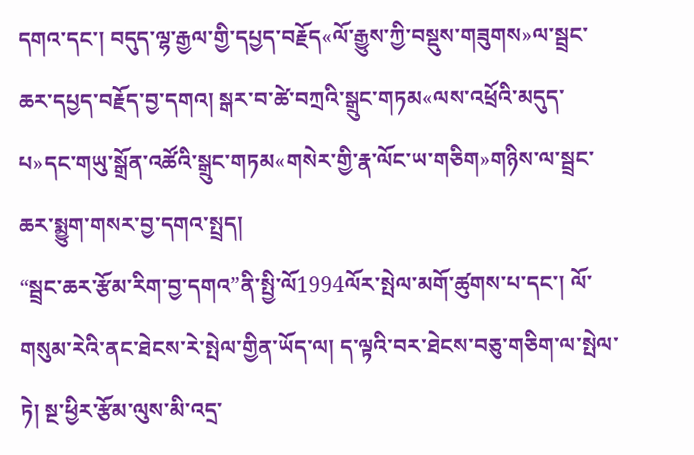དགའ་དང་། བདུད་ལྷ་རྒྱལ་གྱི་དཔྱད་བརྗོད«ལོ་རྒྱུས་ཀྱི་བསྡུས་གཟུགས»ལ་སྦྲང་ཆར་དཔྱད་བརྗོད་བྱ་དགའ། སྒར་བ་ཚེ་བཀྲའི་སྒྲུང་གཏམ«ལས་འཕྲོའི་མདུད་པ»དང་གཡུ་སྒྲོན་འཚོའི་སྒྲུང་གཏམ«གསེར་གྱི་རྣ་ལོང་ཡ་གཅིག»གཉིས་ལ་སྦྲང་ཆར་སྨྱུག་གསར་བྱ་དགའ་སྤྲད།
“སྦྲང་ཆར་རྩོམ་རིག་བྱ་དགའ”ནི་སྤྱི་ལོ1994ལོར་སྤེལ་མགོ་ཚུགས་པ་དང་། ལོ་གསུམ་རེའི་ནང་ཐེངས་རེ་སྤེལ་གྱིན་ཡོད་ལ། ད་ལྟའི་བར་ཐེངས་བཅུ་གཅིག་ལ་སྤེལ་ཏེ། སྔ་ཕྱིར་རྩོམ་ལུས་མི་འདྲ་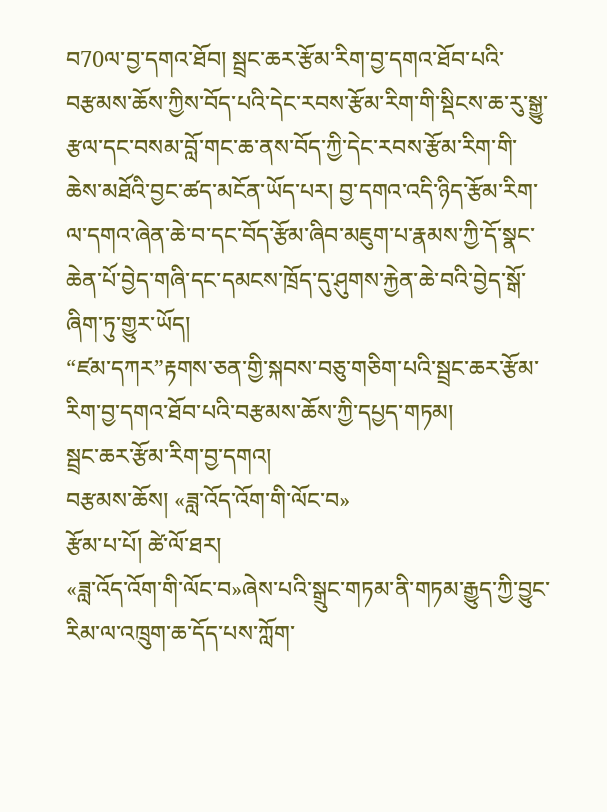བ70ལ་བྱ་དགའ་ཐོབ། སྦྲང་ཆར་རྩོམ་རིག་བྱ་དགའ་ཐོབ་པའི་བརྩམས་ཆོས་ཀྱིས་བོད་པའི་དེང་རབས་རྩོམ་རིག་གི་སྡིངས་ཆ་རུ་སྒྱུ་རྩལ་དང་བསམ་བློ་གང་ཆ་ནས་བོད་ཀྱི་དེང་རབས་རྩོམ་རིག་གི་ཆེས་མཐོའི་བྱང་ཚད་མངོན་ཡོད་པར། བྱ་དགའ་འདི་ཉིད་རྩོམ་རིག་ལ་དགའ་ཞེན་ཆེ་བ་དང་བོད་རྩོམ་ཞིབ་མཇུག་པ་རྣམས་ཀྱི་དོ་སྣང་ཆེན་པོ་བྱེད་གཞི་དང་དམངས་ཁྲོད་དུ་ཤུགས་རྐྱེན་ཆེ་བའི་བྱེད་སྒོ་ཞིག་ཏུ་གྱུར་ཡོད།
“ཛམ་དཀར”རྟགས་ཅན་གྱི་སྐབས་བཅུ་གཅིག་པའི་སྦྲང་ཆར་རྩོམ་རིག་བྱ་དགའ་ཐོབ་པའི་བརྩམས་ཆོས་ཀྱི་དཔྱད་གཏམ།
སྦྲང་ཆར་རྩོམ་རིག་བྱ་དགའ།
བརྩམས་ཆོས། «ཟླ་འོད་འོག་གི་ལོང་བ»
རྩོམ་པ་པོ། ཚེ་ལོ་ཐར།
«ཟླ་འོད་འོག་གི་ལོང་བ»ཞེས་པའི་སྒྲུང་གཏམ་ནི་གཏམ་རྒྱུད་ཀྱི་བྱུང་རིམ་ལ་འཁྲུག་ཆ་དོད་པས་ཀློག་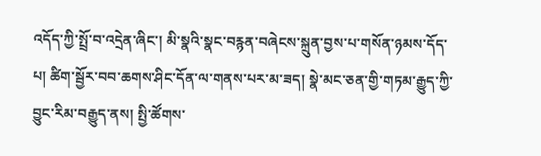འདོད་ཀྱི་སྤྲོ་བ་འདྲེན་ཞིང་། མི་སྣའི་སྣང་བརྙན་བཞེངས་སྐྲུན་བྱས་པ་གསོན་ཉམས་དོད་པ། ཚིག་སྦྱོར་བབ་ཆགས་ཤིང་དོན་ལ་གནས་པར་མ་ཟད། སྣེ་མང་ཅན་གྱི་གཏམ་རྒྱུད་ཀྱི་བྱུང་རིམ་བརྒྱུད་ནས། སྤྱི་ཚོགས་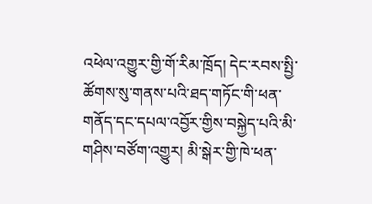འཕེལ་འགྱུར་གྱི་གོ་རིམ་ཁྲོད། དེང་རབས་སྤྱི་ཚོགས་སུ་གནས་པའི་ཐད་གཏོང་གི་ཕན་གནོད་དང་དཔལ་འབྱོར་གྱིས་བསྐྱེད་པའི་མི་གཤིས་བཙོག་འགྱུར། མི་སྒེར་གྱི་ཁེ་ཕན་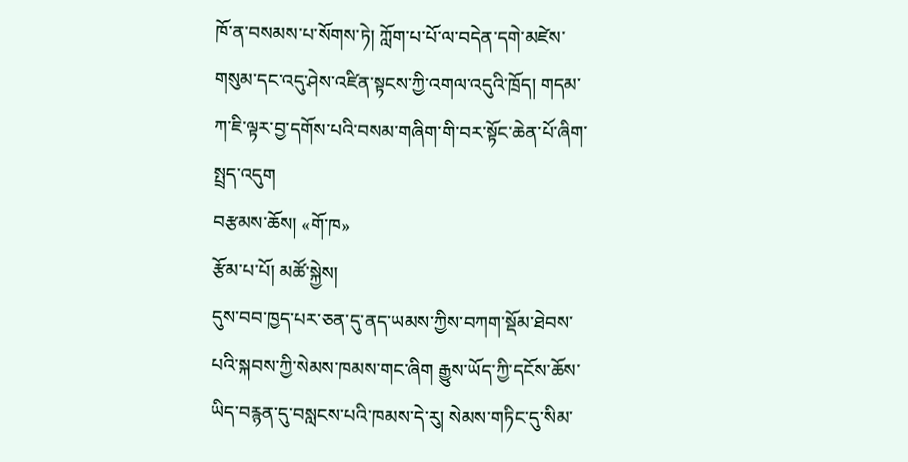ཁོ་ན་བསམས་པ་སོགས་ཏེ། ཀློག་པ་པོ་ལ་བདེན་དགེ་མཛེས་གསུམ་དང་འདུ་ཤེས་འཛིན་སྟངས་ཀྱི་འགལ་འདུའི་ཁྲོད། གདམ་ཀ་ཇི་ལྟར་བྱ་དགོས་པའི་བསམ་གཞིག་གི་བར་སྟོང་ཆེན་པོ་ཞིག་སྤྲད་འདུག
བརྩམས་ཆོས། «གོ་ཁ»
རྩོམ་པ་པོ། མཚོ་སྐྱེས།
དུས་བབ་ཁྱད་པར་ཅན་དུ་ནད་ཡམས་ཀྱིས་བཀག་སྡོམ་ཐེབས་པའི་སྐབས་ཀྱི་སེམས་ཁམས་གང་ཞིག རྒྱུས་ཡོད་ཀྱི་དངོས་ཆོས་ཡིད་བརྙན་དུ་བསླངས་པའི་ཁམས་དེ་རུ། སེམས་གཏིང་དུ་སིམ་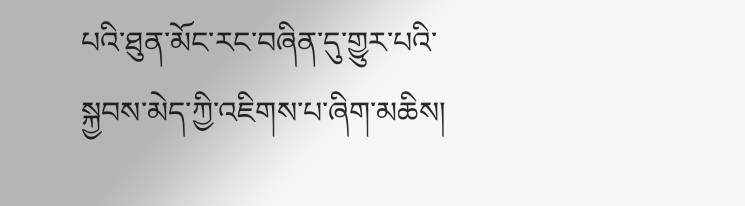པའི་ཐུན་མོང་རང་བཞིན་དུ་གྱུར་པའི་སྐྱབས་མེད་ཀྱི་འཇིགས་པ་ཞིག་མཆིས།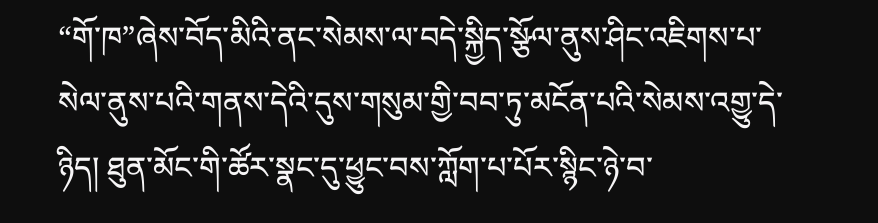“གོ་ཁ”ཞེས་བོད་མིའི་ནང་སེམས་ལ་བདེ་སྐྱིད་སྩོལ་ནུས་ཤིང་འཇིགས་པ་སེལ་ནུས་པའི་གནས་དེའི་དུས་གསུམ་གྱི་བབ་ཏུ་མངོན་པའི་སེམས་འགྱུ་དེ་ཉིད། ཐུན་མོང་གི་ཚོར་སྣང་དུ་ཕྱུང་བས་ཀློག་པ་པོར་སྙིང་ཉེ་བ་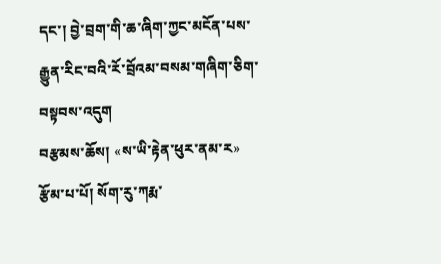དང་། བྱེ་བྲག་གི་ཆ་ཞིག་ཀྱང་མངོན་པས་རྒྱུན་རིང་བའི་རོ་བྲོའམ་བསམ་གཞིག་ཅིག་བསྟབས་འདུག
བརྩམས་ཆོས། «ས་ཡི་རྟེན་ཕུར་ནམ་ར»
རྩོམ་པ་པོ། སོག་རུ་ཀརྨ་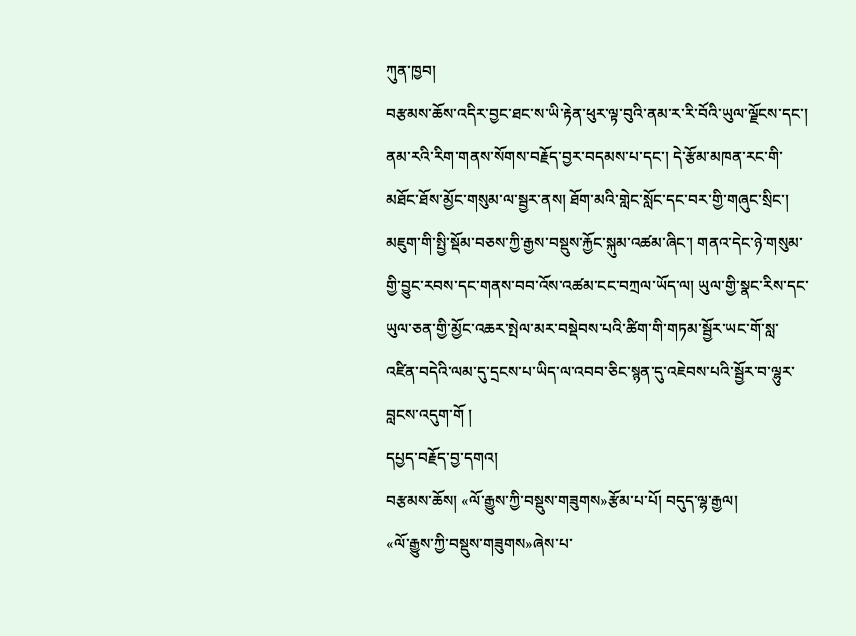ཀུན་ཁྱབ།
བརྩམས་ཆོས་འདིར་བྱང་ཐང་ས་ཡི་རྟེན་ཕུར་ལྟ་བུའི་ནམ་ར་རི་བོའི་ཡུལ་ལྗོངས་དང་། ནམ་རའི་རིག་གནས་སོགས་བརྗོད་བྱར་བདམས་པ་དང་། དེ་རྩོམ་མཁན་རང་གི་མཐོང་ཐོས་མྱོང་གསུམ་ལ་སྦྱར་ནས། ཐོག་མའི་གླེང་སློང་དང་བར་གྱི་གཞུང་སྲིང་། མཇུག་གི་སྤྱི་སྡོམ་བཅས་ཀྱི་རྒྱས་བསྡུས་རྐྱོང་སྐུམ་འཚམ་ཞིང་། གནའ་དེང་ཉེ་གསུམ་གྱི་བྱུང་རབས་དང་གནས་བབ་འོས་འཚམ་ངང་བཀྲལ་ཡོད་ལ། ཡུལ་གྱི་སྣང་རིས་དང་ཡུལ་ཅན་གྱི་མྱོང་འཆར་སྤེལ་མར་བསྡེབས་པའི་ཚིག་གི་གཏམ་སྦྱོར་ཡང་གོ་སླ་འཛིན་བདེའི་ལམ་དུ་དྲངས་པ་ཡིད་ལ་འབབ་ཅིང་སྙན་དུ་འཇེབས་པའི་སྦྱོར་བ་ལྷུར་བླངས་འདུག་གོ །
དཔྱད་བརྗོད་བྱ་དགའ།
བརྩམས་ཆོས། «ལོ་རྒྱུས་ཀྱི་བསྡུས་གཟུགས»རྩོམ་པ་པོ། བདུད་ལྷ་རྒྱལ།
«ལོ་རྒྱུས་ཀྱི་བསྡུས་གཟུགས»ཞེས་པ་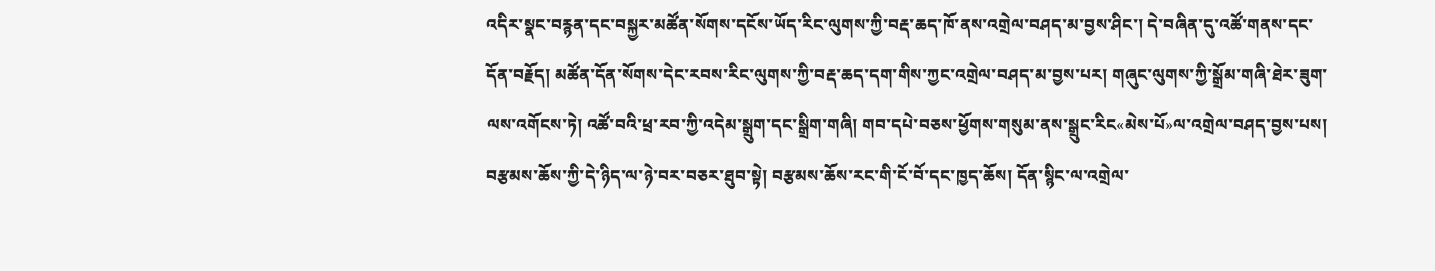འདིར་སྣང་བརྙན་དང་བསྐྱར་མཚོན་སོགས་དངོས་ཡོད་རིང་ལུགས་ཀྱི་བརྡ་ཆད་ཁོ་ནས་འགྲེལ་བཤད་མ་བྱས་ཤིང་། དེ་བཞིན་དུ་འཚོ་གནས་དང་དོན་བརྗོད། མཚོན་དོན་སོགས་དེང་རབས་རིང་ལུགས་ཀྱི་བརྡ་ཆད་དག་གིས་ཀྱང་འགྲེལ་བཤད་མ་བྱས་པར། གཞུང་ལུགས་ཀྱི་སྒྲོམ་གཞི་ཐེར་ཟུག་ལས་འགོངས་ཏེ། འཚོ་བའི་ཕྲ་རབ་ཀྱི་འདེམ་སྒྲུག་དང་སྒྲིག་གཞི། གབ་དཔེ་བཅས་ཕྱོགས་གསུམ་ནས་སྒྲུང་རིང«མེས་པོ»ལ་འགྲེལ་བཤད་བྱས་པས། བརྩམས་ཆོས་ཀྱི་དེ་ཉིད་ལ་ཉེ་བར་བཅར་ཐུབ་སྟེ། བརྩམས་ཆོས་རང་གི་ངོ་བོ་དང་ཁྱད་ཆོས། དོན་སྙིང་ལ་འགྲེལ་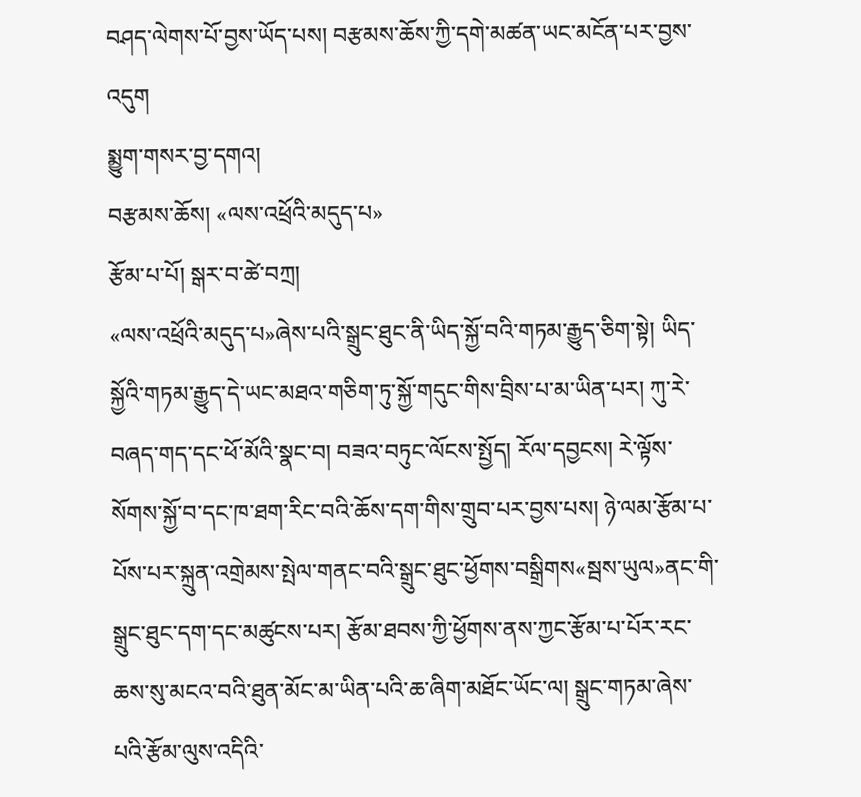བཤད་ལེགས་པོ་བྱས་ཡོད་པས། བརྩམས་ཆོས་ཀྱི་དགེ་མཚན་ཡང་མངོན་པར་བྱས་འདུག
སྨྱུག་གསར་བྱ་དགའ།
བརྩམས་ཆོས། «ལས་འཕྲོའི་མདུད་པ»
རྩོམ་པ་པོ། སྒར་བ་ཚེ་བཀྲ།
«ལས་འཕྲོའི་མདུད་པ»ཞེས་པའི་སྒྲུང་ཐུང་ནི་ཡིད་སྐྱོ་བའི་གཏམ་རྒྱུད་ཅིག་སྟེ། ཡིད་སྐྱོའི་གཏམ་རྒྱུད་དེ་ཡང་མཐའ་གཅིག་ཏུ་སྐྱོ་གདུང་གིས་བྲིས་པ་མ་ཡིན་པར། ཀུ་རེ་བཞད་གད་དང་ཕོ་མོའི་སྣང་བ། བཟའ་བཏུང་ལོངས་སྤྱོད། རོལ་དབྱངས། རེ་ལྟོས་སོགས་སྐྱོ་བ་དང་ཁ་ཐག་རིང་བའི་ཆོས་དག་གིས་གྲུབ་པར་བྱས་པས། ཉེ་ལམ་རྩོམ་པ་པོས་པར་སྐྲུན་འགྲེམས་སྤེལ་གནང་བའི་སྒྲུང་ཐུང་ཕྱོགས་བསྒྲིགས«སྦས་ཡུལ»ནང་གི་སྒྲུང་ཐུང་དག་དང་མཚུངས་པར། རྩོམ་ཐབས་ཀྱི་ཕྱོགས་ནས་ཀྱང་རྩོམ་པ་པོར་རང་ཆས་སུ་མངའ་བའི་ཐུན་མོང་མ་ཡིན་པའི་ཆ་ཞིག་མཐོང་ཡོང་ལ། སྒྲུང་གཏམ་ཞེས་པའི་རྩོམ་ལུས་འདིའི་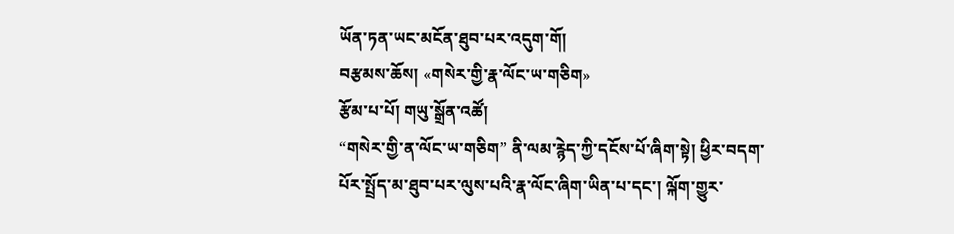ཡོན་ཏན་ཡང་མངོན་ཐུབ་པར་འདུག་གོ།
བརྩམས་ཆོས། «གསེར་གྱི་རྣ་ལོང་ཡ་གཅིག»
རྩོམ་པ་པོ། གཡུ་སྒྲོན་འཚོ།
“གསེར་གྱི་ན་ལོང་ཡ་གཅིག” ནི་ལམ་རྙེད་ཀྱི་དངོས་པོ་ཞིག་སྟེ། ཕྱིར་བདག་པོར་སྤྲོད་མ་ཐུབ་པར་ལུས་པའི་རྣ་ལོང་ཞིག་ཡིན་པ་དང་། ལྐོག་གྱུར་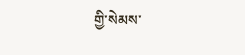གྱི་སེམས་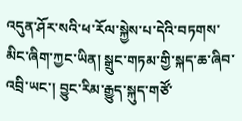འདུན་ཤོར་སའི་ཕ་རོལ་སྐྱེས་པ་དེའི་བཏགས་མིང་ཞིག་ཀྱང་ཡིན། སྒྲུང་གཏམ་གྱི་སྐད་ཆ་ཞིབ་འབྲི་ཡང་། བྱུང་རིམ་རྒྱུད་སྐུད་གཙོ་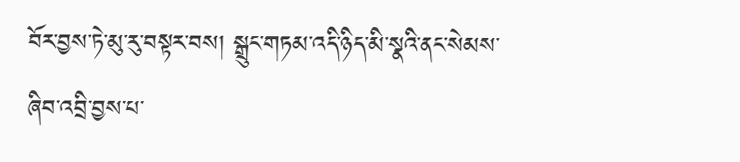བོར་བྱས་ཏེ་མུ་རུ་བསྟར་བས། སྒྲུང་གཏམ་འདི་ཉིད་མི་སྣའི་ནང་སེམས་ཞིབ་འབྲི་བྱས་པ་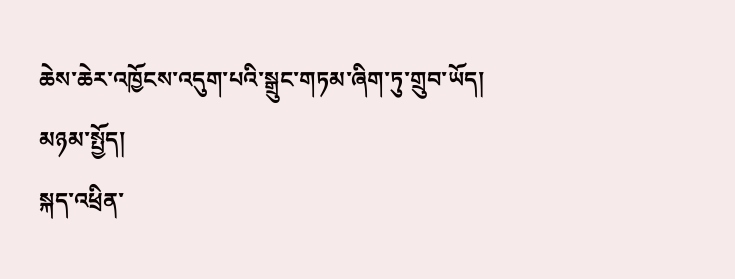ཆེས་ཆེར་འཁྱོངས་འདུག་པའི་སྒྲུང་གཏམ་ཞིག་ཏུ་གྲུབ་ཡོད།
མཉམ་སྤྱོད།
སྐད་འཕྲིན་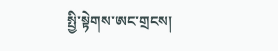སྤྱི་སྟེགས་ཨང་གྲངས།